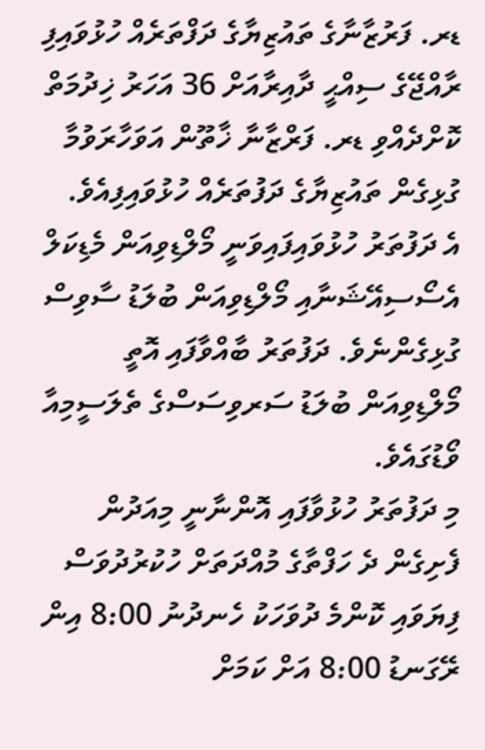ޑރ. ފަރުޒާނާގެ ތައުޒިޔާގެ ދަފްތަރެއް ހުޅުވައިފި
ރާއްޖޭގެ ސިއްޙީ ދާއިރާއަށް 36 އަހަރު ޚިދުމަތް ކޮށްދެއްވި ޑރ. ފަރްޒާނާ ޚާތޫން އަވަހާރަވުމާ ގުޅިގެން ތައުޒިޔާގެ ދަފުތަރެއް ހުޅުވައިފިއެވެ.
އެ ދަފުތަރު ހުޅުވައިފައިވަނީ މޯލްޑިވިއަން މެޑިކަލް އެސޯސިއޭޝަނާއި މޯލްޑިވިއަން ބުލަޑު ސާވިސް ގުޅިގެންނެވެ. ދަފުތަރު ބާއްވާފައި އޮތީ މޯލްޑިވިއަން ބުލަޑު ސަރވިސަސްގެ ތެލަސީމިއާ ވޯޑުގައެވެ.
މި ދަފުތަރު ހުޅުވާފައި އޮންނާނީ މިއަދުން ފެށިގެން ދެ ހަފްތާގެ މުއްދަތަށް ހުކުރުދުވަސް ފިޔަވައި ކޮންމެ ދުވަހަކު ހެނދުނު 8:00 އިން ރޭގަނޑު 8:00 އަށް ކަމަށް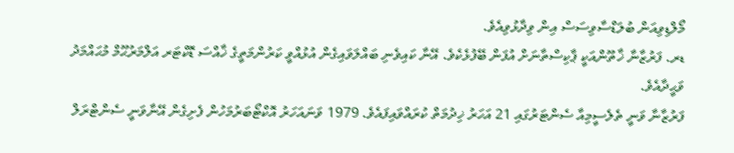މޯލްޑިވިއަން ބުލަޑްސާވިސަސް އިން ވިދާޅުވިއެވެ.
ޑރ. ފަރުޒާނާ ޚާތޫންއަކީ ޕާކިސްތާނަށް އުފަން ބޭފުޅެކެވެ. އޭނާ ކައިވެނި ބައްލަވައިގެން އުޅުއްވީ ކަރުންމަތީގެ ޚާއްސަ ޑޮކްޓަރ އަލްމަރުޙޫމް މުޙައްމަދު ވަޙީދާއެވެ.
ފަރުޒާނާ ވަނީ ތެލެސީމިއާ ސެންޓަރުގައި 21 އަހަރު ޚިދުމަތް ކުރައްވައިފައެވެ. 1979 ވަނައަހަރު އޮކްޓޯބަރުމަހުން ފެށިގެން އޭނާވަނީ ސެންޓްރަލް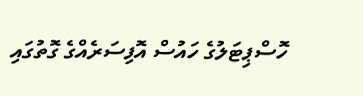ހޮސްޕިޓަލުގެ ހައުސް އޮފިސަރެއްގެ ގޮތުގައި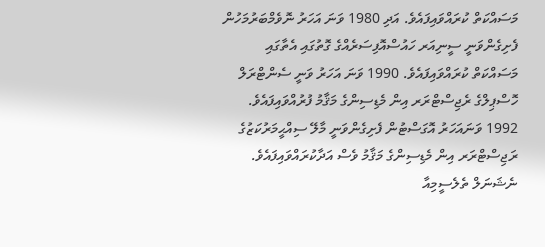މަސައްކަތް ކުރައްވައިފައެވެ. އަދި 1980 ވަނަ އަހަރު ނޮވެމްބަރުމަހުން ފެށިގެންވަނީ ސީނިއަރ ހައުސްއޮފިސަރެއްގެ ގޮތުގައި އެތާގައި މަސައްކަތް ކުރައްވައިފައެވެ. 1990 ވަނަ އަހަރު ވަނީ ސެންޓްރަލް ހޮސްޕިލްގެ ރެޖިސްޓްރަރ އިން މެޑިސިންގެ މަޤާމު ފުރުއްވައިފައެވެ. 1992 ވަނައަހަރު އޮގަސްޓުން ފެށިގެންވަނީ މާލޭ ސިއްޙީމަރުކަޒުގެ ރަޖިސްޓްރަރ އިން މެޑިސިންގެ މަޤާމު ވެސް އަދާކުރައްވައިފައެވެ. ނެޝަނަލް ތެލެސީމިއާ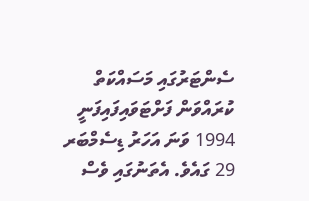ސެންޓަރުގައި މަސައްކަތް ކުރައްވަން ފަށްޓަވައިފައިފަނީ 1994 ވަނަ އަހަރު ޑިސެމްބަރ 29 ގައެވެ. އެތަނުގައި ވެސް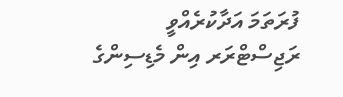ފުރަތަމަ އަދާކުރެއްވީ ރަޖިސްޓްރަރ އިން މެޑިސިންގެ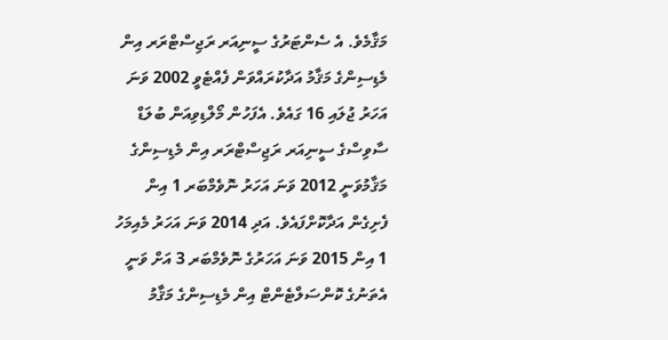މަޤާމެވެ. އެ ސެންޓަރުގެ ސީނިއަރ ރަޖިސްޓްރަރ އިން މެޑިސިންގެ މަޤާމު އަދާކުރައްވަން ފެއްޓެވީ 2002 ވަނަ އަހަރު ޖުލައި 16 ގައެވެ. އެފަހުން މޯލްޑިވިއަން ބުލަޑް ސާވިސްގެ ސީނިއަރ ރަޖިސްޓްރަރ އިން މެޑިސިންގެ މަޤާމުވަނީ 2012 ވަނަ އަހަރު ނޮވެމްބަރ 1 އިން ފެށިގެން އަދާކޮށްފައެވެ. އަދި 2014 ވަނަ އަހަރު މެއިމަހު 1 އިން 2015 ވަނަ އަހަރުގެ ނޮވެމްބަރ 3 އަށް ވަނީ އެތަނުގެ ކޮންސަލްޓެންޓް އިން މެޑިސިންގެ މަޤާމު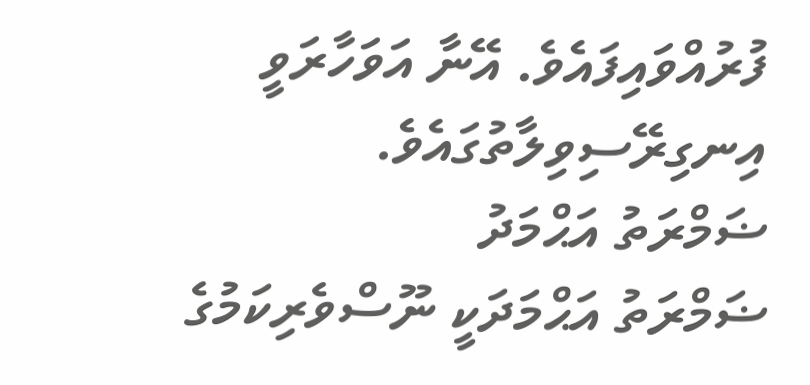ފުރުއްވައިފައެވެ. އޭނާ އަވަހާރަވީ އިނގިރޭސިވިލާތުގައެވެ.
ޟަމްރަތު އަޙްމަދު
ޟަމްރަތު އަޙްމަދަކީ ނޫސްވެރިކަމުގެ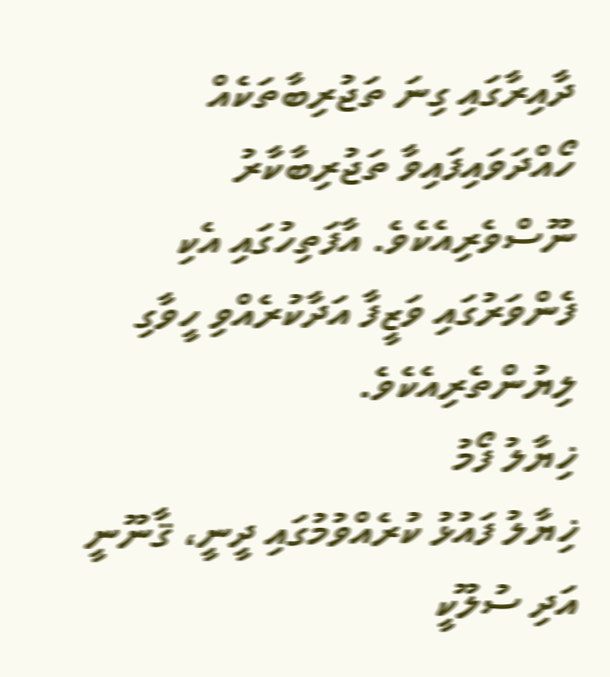ދާއިރާގައި ގިނަ ތަޖުރިބާތަކެއް ހޯއްދަވައިފައިވާ ތަޖުރިބާކާރު ނޫސްވެރިއެކެވެ. އާފަތިހުގައި އެކި ފެންވަރުގައި ވަޒީފާ އަދާކުރެއްވި ހީވާގި ލިޔުންތެރިއެކެވެ.
ޚިޔާލު ފޯމު
ޚިޔާލު ފައުޅު ކުރެއްވުމުގައި ދީނީ، ޤާނޫނީ އަދި ސުލޫކީ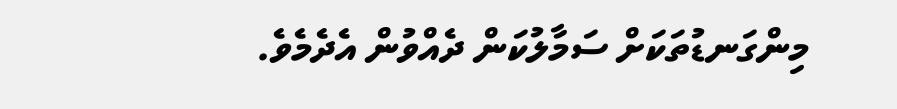މިންގަނޑުތަކަށް ސަމާލުކަން ދެއްވުން އެދެމެވެ.